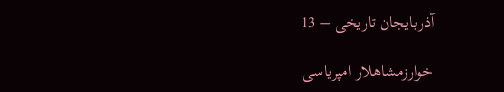آذربایجان تاریخی – 13

خوارزمشاهلار امپریاسی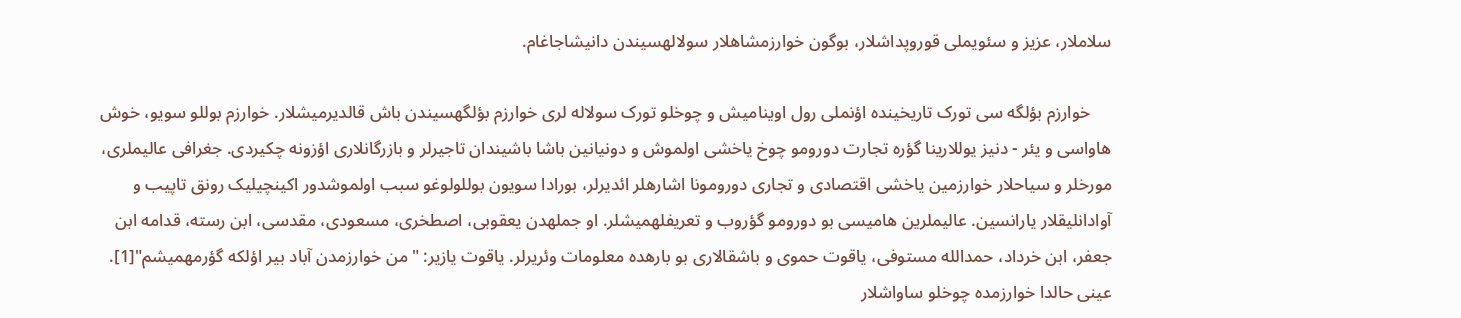سلاملار، عزیز و سئویملی قوروپداشلار، بوگون خوارزمشاهلار سولالهسیندن دانیشاجاغام.

     خوارزم بؤلگه سی تورک تاریخینده اؤنملی رول اوینامیش و چوخلو تورک سولاله لری خوارزم بؤلگهسیندن باش قالدیرمیشلار. خوارزم بوللو سویو، خوش هاواسی و یئر - دنیز یوللارینا گؤره تجارت دورومو چوخ یاخشی اولموش و دونیانین باشا باشیندان تاجیرلر و بازرگانلاری اؤزونه چکیردی. جغرافی عالیملری، مورخلر و سیاحلار خوارزمین یاخشی اقتصادی و تجاری دورومونا اشارهلر ائدیرلر، بورادا سویون بوللولوغو سبب اولموشدور اکینچیلیک رونق تاپیب و آوادانلیقلار یارانسین. عالیملرین هامیسی بو دورومو گؤروب و تعریفلهمیشلر. او جملهدن یعقوبی، اصطخری، مسعودی، مقدسی، ابن رسته، قدامه ابن جعفر، ابن خرداد، حمدالله مستوفی، یاقوت حموی و باشقالاری بو بارهده معلومات وئریرلر. یاقوت یازیر: "من خوارزمدن آباد بیر اؤلکه گؤرمهمیشم"[1]. عینی حالدا خوارزمده چوخلو ساواشلار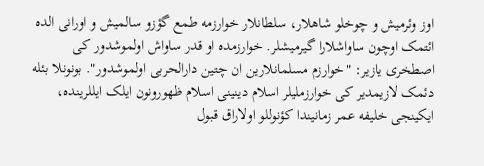اوز وئرمیش و چوخلو شاهلار، سلطانلار خوارزمه طمع گؤزو سالمیش و اورانی الده ائتمک اوچون ساواشلارا گیرمیشلر. خوارزمده او قدر ساواش اولموشدور کی اصطخری یازیر: "خوارزم مسلمانلارین ان چتین دارالحربی اولموشدور". بونونلا بئله دئمک لازیمدیر کی خوارزملیلر اسلام دینینی اسلام ظهورونون ایلک ایللرینده، ایکینجی خلیفه عمر زمانیندا کؤنوللو اولاراق قبول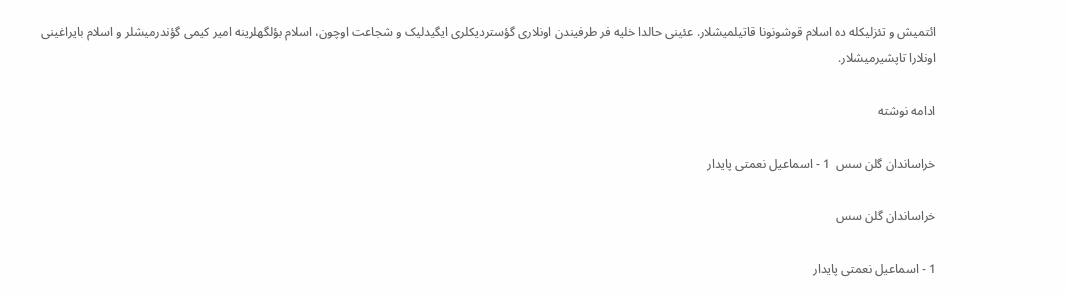ائتمیش و تئزلیکله ده اسلام قوشونونا قاتیلمیشلار. عئینی حالدا خلیه فر طرفیندن اونلاری گؤستردیکلری ایگیدلیک و شجاعت اوچون، اسلام بؤلگهلرینه امیر کیمی گؤندرمیشلر و اسلام بایراغینی اونلارا تاپشیرمیشلار.

ادامه نوشته

خراساندان گلن سس  1 - اسماعیل نعمتی پایدار

خراساندان گلن سس

1 - اسماعیل نعمتی پایدار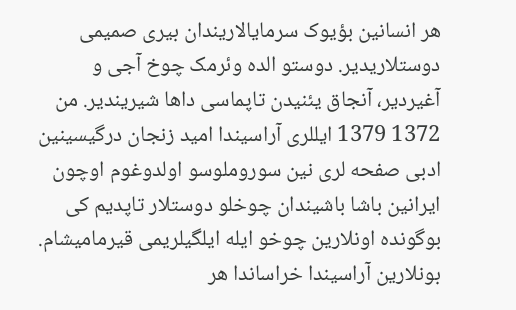هر انسانین بؤیوک سرمایالاریندان بیری صمیمی دوستلاریدیر. دوستو الده وئرمک چوخ آجی و آغیردیر، آنجاق یئنیدن تاپماسی داها شیریندیر. من 1372 1379 ایللری آراسیندا امید زنجان درگیسینین ادبی صفحه لری نین سوروملوسو اولدوغوم اوچون ایرانین باشا باشیندان چوخلو دوستلار تاپدیم کی بوگونده اونلارین چوخو ایله ایلگیلریمی قیرمامیشام. بونلارین آراسیندا خراساندا هر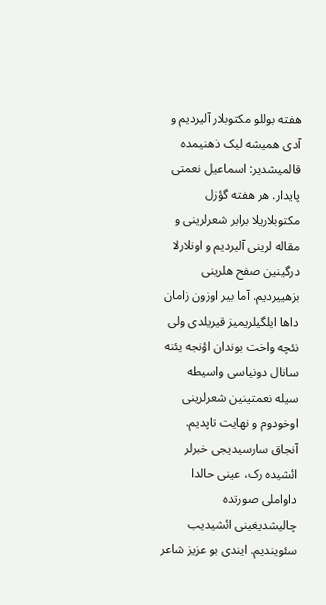هفته بوللو مکتوبلار آلیردیم و آدی همیشه لیک ذهنیمده قالمیشدیر: اسماعیل نعمتی پایدار. هر هفته گؤزل مکتوبلاریلا برابر شعرلرینی و مقاله لرینی آلیردیم و اونلارلا درگینین صفح هلرینی بزهییردیم. آما بیر اوزون زامان داها ایلگیلریمیز قیریلدی ولی نئچه واخت بوندان اؤنجه یئنه سانال دونیاسی واسیطه سیله نعمتینین شعرلرینی اوخودوم و نهایت تاپدیم. آنجاق سارسیدیجی خبرلر ائشیده رک، عینی حالدا داواملی صورتده چالیشدیغینی ائشیدیب سئویندیم. ایندی بو عزیز شاعر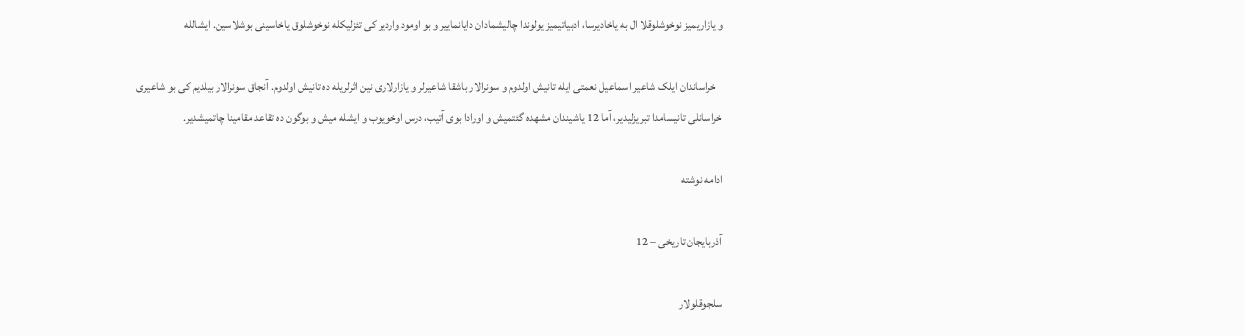و یازاریمیز نوخوشلوقلا ال به یاخادیرسا، ادبیاتیمیز یولوندا چالیشمادان دایانماییر و بو اومود واردیر کی تئزلیکله نوخوشلوق یاخاسینی بوشلاسین. ایشالله

   خراساندان ایلک شاعیر اسماعیل نعمتی ایله تانیش اولدوم و سونرالار باشقا شاعیرلر و یازارلاری نین اثرلریله ده تانیش اولدوم. آنجاق سونرالار بیلدیم کی بو شاعیری خراسانلی تانیسامدا تبریزلیدیر، آما 12 یاشیندان مشهده گئتمیش و اورادا بوی آتیب، درس اوخویوب و ایشله میش و بوگون ده تقاعد مقامینا چاتمیشدیر.

ادامه نوشته

آذربایجان تاریخی – 12

سلجوقلولار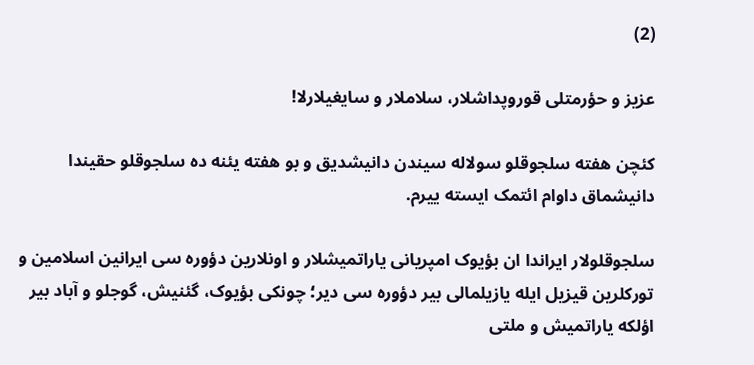(2)

عزیز و حؤرمتلی قوروپداشلار، سلاملار و سایغیلارلا!

کئچن هفته سلجوقلو سولاله سیندن دانیشدیق و بو هفته یئنه ده سلجوقلو حقیندا دانیشماق داوام ائتمک ایسته ییرم.

سلجوقلولار ایراندا ان بؤیوک امپریانی یاراتمیشلار و اونلارین دؤوره سی ایرانین اسلامین و تورکلرین قیزیل ایله یازیلمالی بیر دؤوره سی دیر؛ چونکی بؤیوک، گئنیش، گوجلو و آباد بیر اؤلکه یاراتمیش و ملتی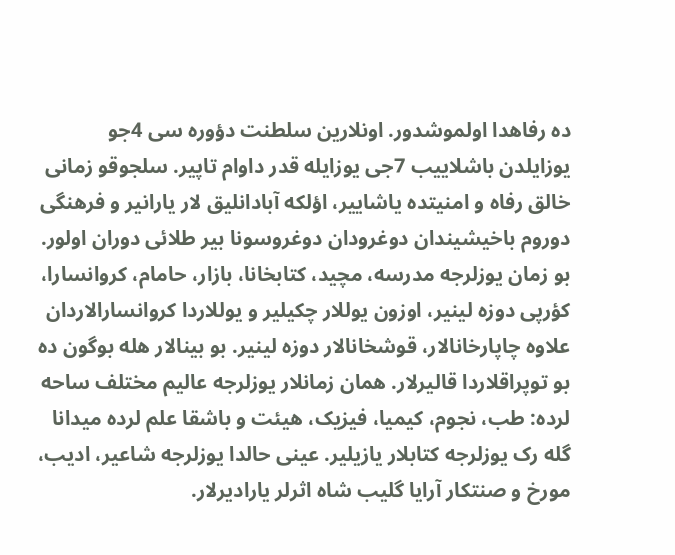ده رفاهدا اولموشدور. اونلارین سلطنت دؤوره سی 4جو یوزایلدن باشلاییب 7جی یوزایله قدر داوام تاپیر. سلجوقو زمانی خالق رفاه و امنیتده یاشاییر، اؤلکه آبادانلیق لار یارانیر و فرهنگی دوروم باخیشیندان دوغرودان دوغروسونا بیر طلائی دوران اولور. بو زمان یوزلرجه مدرسه، مچید، کتابخانا، بازار، حامام، کروانسارا، کؤرپی دوزه لینیر، اوزون یوللار چکیلیر و یوللاردا کروانسارالاردان علاوه چاپارخانالار، قوشخانالار دوزه لینیر. بو بینالار هله بوگون ده بو توپراقلاردا قالیرلار. همان زمانلار یوزلرجه عالیم مختلف ساحه لرده: طب، نجوم، کیمیا، فیزیک، هیئت و باشقا علم لرده میدانا گله رک یوزلرجه کتابلار یازیلیر. عینی حالدا یوزلرجه شاعیر، ادیب، مورخ و صنتکار آرایا گلیب شاه اثرلر یارادیرلار.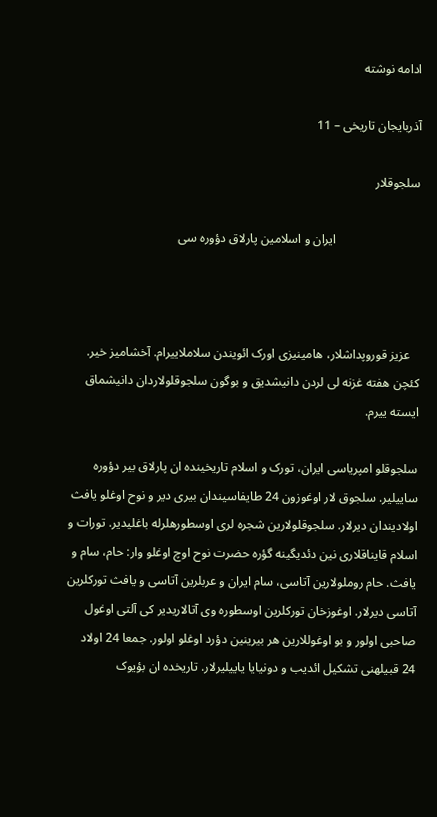ادامه نوشته

آذربایجان تاریخی – 11

سلجوقلار

                           ایران و اسلامین پارلاق دؤوره سی



   عزیز قوروپداشلار، هامینیزی اورک ائویندن سلاملاییرام. آخشامیز خیر. کئچن هفته غزنه لی لردن دانیشدیق و بوگون سلجوقلولاردان دانیشماق ایسته ییرم.

سلجوقلو امپریاسی ایران، تورک و اسلام تاریخینده ان پارلاق بیر دؤوره ساییلیر. سلجوق لار اوغوزون 24 طایفاسیندان بیری دیر و نوح اوغلو یافث اولادیندان دیرلار. سلجوقلولارین شجره لری اوسطورهلرله باغلیدیر. تورات و اسلام قایناقلاری نین دئدیگینه گؤره حضرت نوح اوچ اوغلو وار: حام، سام و یافث. حام روملولارین آتاسی، سام ایران و عربلرین آتاسی و یافث تورکلرین آتاسی دیرلار. اوغوزخان تورکلرین اوسطوره وی آتالاریدیر کی آلتی اوغول صاحبی اولور و بو اوغوللارین هر بیرینین دؤرد اوغلو اولور. جمعا 24 اولاد 24 قبیلهنی تشکیل ائدیب و دونیایا یاییلیرلار. تاریخده ان بؤیوک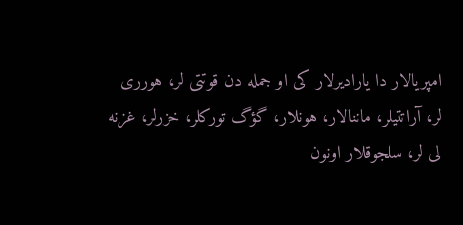امپریالار دا یارادیرلار کی او جمله دن قوتتی لر، هورری لر، آراتتیلر، ماننالار، هونلار، گؤگ تورکلر، خزرلر، غزنه لی لر، سلجوقلار اونون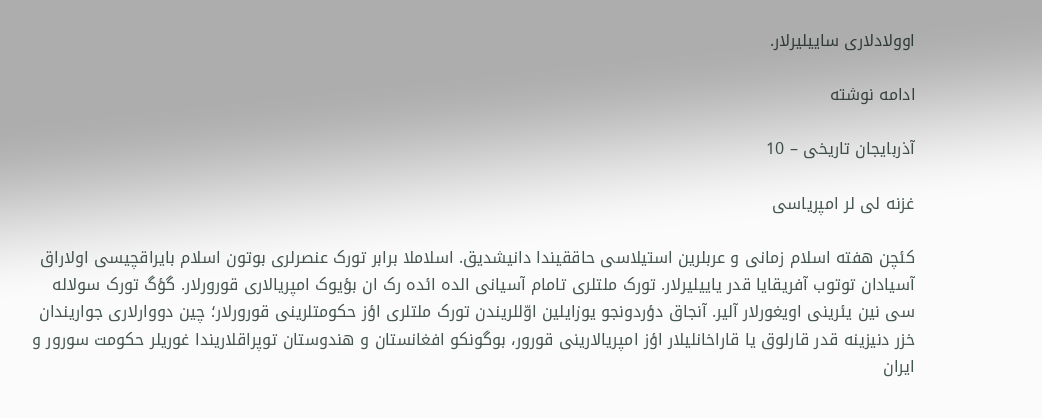اوولادلاری ساییلیرلار.

ادامه نوشته

آذربایجان تاریخی – 10

غزنه لی لر امپریاسی

کئچن هفته اسلام زمانی و عربلرین استیلاسی حاققیندا دانیشدیق. اسلاملا برابر تورک عنصرلری بوتون اسلام بایراقچیسی اولاراق آسیادان توتوب آفریقایا قدر یاییلیرلار. تورک ملتلری تامام آسیانی الده ائده رک ان بؤیوک امپریالاری قورورلار. گؤگ تورک سولاله سی نین یئرینی اویغورلار آلیر. آنجاق دؤردونجو یوزایلین اوّللریندن تورک ملتلری اؤز حکومتلرینی قورورلار؛ چین دووارلاری جواریندان خزر دنیزینه قدر قارلوق یا قاراخانلیلار اؤز امپریالارینی قورور، بوگونکو افغانستان و هندوستان توپراقلاریندا غوریلر حکومت سورور و ایران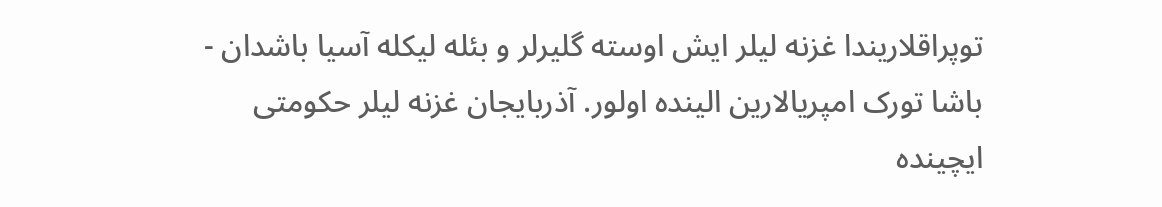توپراقلاریندا غزنه لیلر ایش اوسته گلیرلر و بئله لیکله آسیا باشدان - باشا تورک امپریالارین الینده اولور. آذربایجان غزنه لیلر حکومتی ایچینده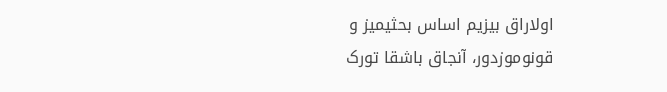اولاراق بیزیم اساس بحثیمیز و قونوموزدور، آنجاق باشقا تورک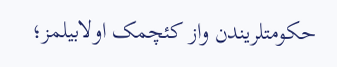حکومتلریندن واز کئچمک اولابیلمز؛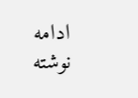ادامه نوشته